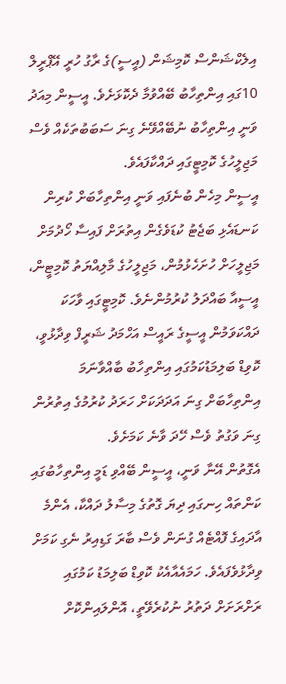އިލެކްޝަންސް ކޮމިޝަން (އީސީ)ގެ ރާގު ހުރީ އޭޕްރީލް 10ގައި އިންތިހާބު ބޭއްވުމާ ދެކޮޅަށެވެ. އީސީން މިއަދު ވަނީ އިންތިހާބު ނުބޭއްވޭނެ ގިނަ ސަބަބުތަކެއް ވެސް މަޖިލީހުގެ ކޮމިޓީގައި ދައްކާފައެވެ.
އީސީން މިހެން ބުނެފައި ވަނީ އިންތިހާބަށް ކުރިން ކަނޑައެޅި ބަޖެޓު ކުޑަވެގެން އިތުރަށް ފައިސާ ހޯދުމަށް މަޖިލީހަށް ހުށަހެޅުމުން، މަޖިލީހުގެ މާލިއްޔަތު ކޮމިޓީން، އީސީއާ ބައްދަލު ކުރުމުންނެވެ. ކޮމިޓީގައި ވާހަކަ ދައްކަވަމުން އީސީގެ ރައީސް އަހްމަދު ޝަރީފް ވިދާޅުވީ، ކޮވިޑް ބަލިމަޑުކަމުގައި އިންތިހާބު ބާއްވާނަމަ އިންތިހާބަށް ގިނަ އަދަދަކަށް ހަރަދު ކުރުމުގެ އިތުރުން ގިނަ ވަގުތު ވެސް ހޭދަ ވާނެ ކަމަށެވެ.
އެގޮތުން އޭނާ ވަނީ، އީސީން ބޭއްވި ޑަމީ އިންތިހާބުގައި ކަންތައް ހިނގައި ދިޔަ ގޮތުގެ މިސާލު ދައްކާ، އެންމެ އާދައިގެ ފޮއްޓެއް ގުނަން ވެސް ބާރަ ގަޑިއިރު ނެގި ކަމަށް ވިދާޅުވެފައެވެ. ހަމައެއާއެކު ކޮވިޑް ބަލިމަޑު ކަމުގައި ރަށްރަށަށް ދަތުރު ނުކުރެވޭތީ، އޮންލައިންކޮށް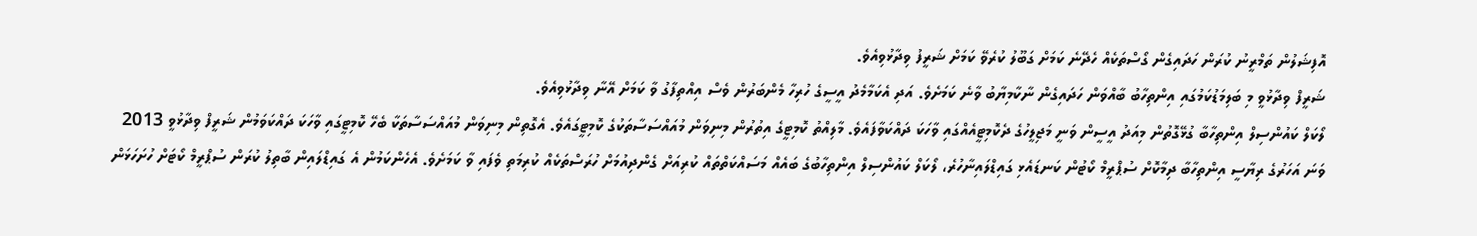އޮފިޝަލުން ތަމްރީނު ކުރަން ހަދައިގެން ގޯސްތަކެއް ހެދޭނެ ކަމަށް ގަބޫލު ކުރެވޭ ކަމަށް ޝަރީފު ވިދާޅުވިއެވެ.
ޝަރީފް ވިދާޅުވީ މި ބަލިމަޑުކަމުގައި އިންތިހާބު ބާއްވަން ހަދައިގެން ނާކާމިޔާބު ވާނެ ކަމަށެވެ. އަދި އެކަމާމެދު އީސީގެ ހުރިހާ މެންބަރުން ވެސް އިއްތިފާގު ވާ ކަމަށް އޭނާ ވިދާޅުވިއެވެ.
ލޯކަލް ކައުންސިލް އިންތިހާބާ ގުޅޭގޮތުން މިއަދު އީސީން ވަނީ މަޖިލީހުގެ ދެކޮމިޓީއެއްގައި ވާހަކަ ދައްކަވާފައެވެ. މާލިއްތު ކޮމިޓީގެ އިތުރުން މިނިވަން މުއައްސަސާތަކުގެ ކޮމިޓީގައެވެ. އެގޮތިން މިނިވަން މުއައްސަސާތަކާ ބެހޭ ކޮމިޓީގައި ވާހަކަ ދައްކަވަމުން ޝަރީފް ވިދާޅުވީ 2013 ވަނަ އަހަރުގެ ރިޔާސީ އިންތިހާބާ ދިމާކޮށް ސުޕްރީމް ކޯޓުން ކަނޑައެޅި ގައިޑްލައިނާހުރެ، ލޯކަލް ކައުންސިލް އިންތިހާބުގެ ބައެއް މަސައްކަތްތައް ކުރިއަށް ގެންދިއުމަށް ހުރަސްތަކެއް ކުރިމަތި ވެފައި ވާ ކަމަށެވެ. އެހެންކަމުން އެ ގައިޑްލައިން ބާތިލު ކުރަން ސުޕްރީމް ކޯޓަށް ހުށަހަޅަން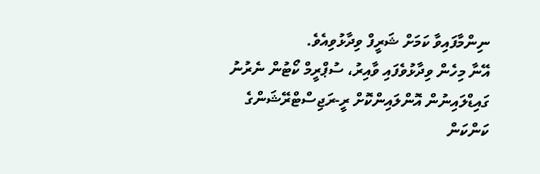ނިންމާފައިވާ ކަމަށް ޝަރީފް ވިދާޅުވިއެވެ.
އޭނާ މިހެން ވިދާޅުވެފައި ވާއިރު، ސުޕްރީމް ކޯޓުން ނެރުނު ގައިޑްލައިނުން އޮންލައިންކޮށް ރީ-ރަޖިސްޓްރޭޝަންގެ ކަންކަން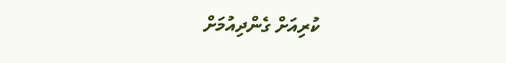ކުރިއަށް ގެންދިއުމަށް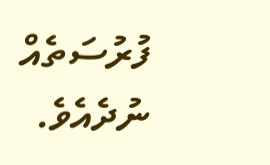ފުރުސަތެއް ނުދެއެވެ.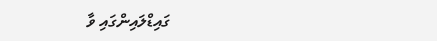ގައިޑްލައިންގައި ވާ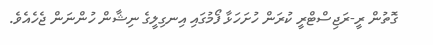ގޮތުން ރީ-ރަޖިސްޓްރީ ކުރަން ހުށަހަޅާ ފޯމުގައި އިނގިލީގެ ނިޝާން ހުންނަން ޖެހެއެވެ.